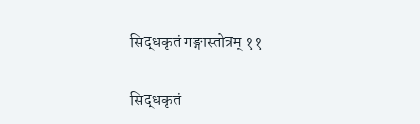सिद्धकृतं गङ्गास्तोत्रम् ११

सिद्धकृतं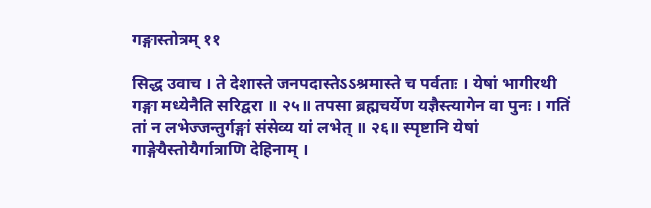गङ्गास्तोत्रम् ११

सिद्ध उवाच । ते देशास्ते जनपदास्तेऽऽश्रमास्ते च पर्वताः । येषां भागीरथी गङ्गा मध्येनैति सरिद्वरा ॥ २५॥ तपसा ब्रह्मचर्येण यज्ञैस्त्यागेन वा पुनः । गतिं तां न लभेज्जन्तुर्गङ्गां संसेव्य यां लभेत् ॥ २६॥ स्पृष्टानि येषां गाङ्गेयैस्तोयैर्गात्राणि देहिनाम् ।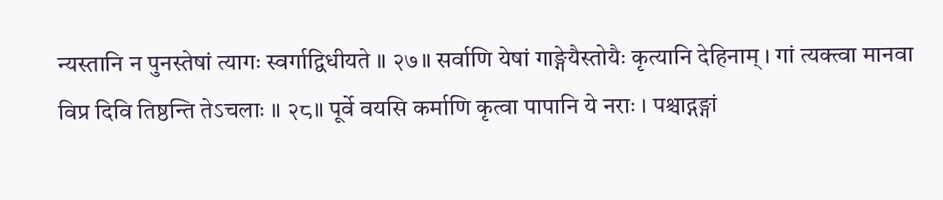न्यस्तानि न पुनस्तेषां त्यागः स्वर्गाद्विधीयते ॥ २७॥ सर्वाणि येषां गाङ्गेयैस्तोयैः कृत्यानि देहिनाम् । गां त्यक्त्वा मानवा विप्र दिवि तिष्ठन्ति तेऽचलाः ॥ २८॥ पूर्वे वयसि कर्माणि कृत्वा पापानि ये नराः । पश्चाद्गङ्गां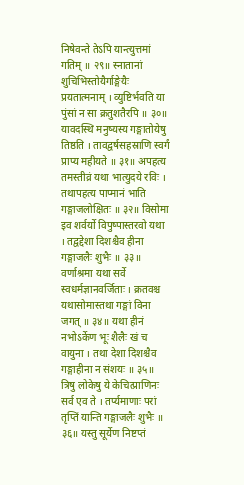निषेवन्ते तेऽपि यान्त्युत्तमां गतिम् ॥ २९॥ स्नातानां शुचिभिस्तोयैर्गाङ्गेयैः प्रयतात्मनाम् । व्युष्टिर्भवति या पुंसां न सा क्रतुशतैरपि ॥ ३०॥ यावदस्थि मनुष्यस्य गङ्गातोयेषु तिष्ठति । तावद्वर्षसहस्राणि स्वर्गं प्राप्य महीयते ॥ ३१॥ अपहत्य तमस्तीव्रं यथा भात्युदये रविः । तथापहत्य पाप्मानं भाति गङ्गाजलोक्षितः ॥ ३२॥ विसोमा इव शर्वर्यो विपुष्पास्तरवो यथा । तद्वद्देशा दिशश्चैव हीना गङ्गाजलैः शुभैः ॥ ३३॥ वर्णाश्रमा यथा सर्वे स्वधर्मज्ञानवर्जिताः । क्रतवश्च यथासोमास्तथा गङ्गां विना जगत् ॥ ३४॥ यथा हीनं नभोऽर्केण भूः शैलैः खं च वायुना । तथा देशा दिशश्चैव गङ्गाहीना न संशयः ॥ ३५॥ त्रिषु लोकेषु ये केचित्प्राणिनः सर्व एव ते । तर्प्यमाणाः परां तृप्तिं यान्ति गङ्गाजलैः शुभैः ॥ ३६॥ यस्तु सूर्येण निष्टप्तं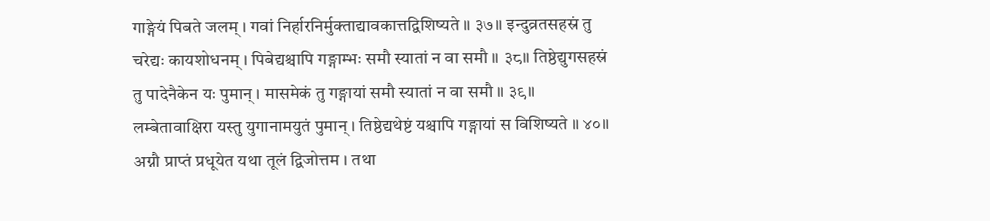गाङ्गेयं पिबते जलम् । गवां निर्हारनिर्मुक्ताद्यावकात्तद्विशिष्यते ॥ ३७॥ इन्दुव्रतसहस्रं तु चरेद्यः कायशोधनम् । पिबेद्यश्चापि गङ्गाम्भः समौ स्यातां न वा समौ ॥ ३८॥ तिष्ठेद्युगसहस्रं तु पादेनैकेन यः पुमान् । मासमेकं तु गङ्गायां समौ स्यातां न वा समौ ॥ ३९॥ लम्बेतावाक्षिरा यस्तु युगानामयुतं पुमान् । तिष्ठेद्यथेष्टं यश्चापि गङ्गायां स विशिष्यते ॥ ४०॥ अग्नौ प्राप्तं प्रधूयेत यथा तूलं द्विजोत्तम । तथा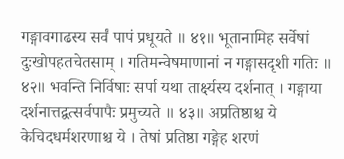गङ्गावगाढस्य सर्वं पापं प्रधूयते ॥ ४१॥ भूतानामिह सर्वेषां दुःखोपहतचेतसाम् । गतिमन्वेषमाणानां न गङ्गासदृशी गतिः ॥ ४२॥ भवन्ति निर्विषाः सर्पा यथा तार्क्ष्यस्य दर्शनात् । गङ्गाया दर्शनात्तद्वत्सर्वपापैः प्रमुच्यते ॥ ४३॥ अप्रतिष्ठाश्च ये केचिदधर्मशरणाश्च ये । तेषां प्रतिष्ठा गङ्गेह शरणं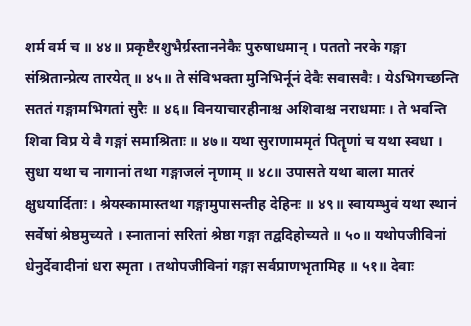शर्म वर्म च ॥ ४४॥ प्रकृष्टैरशुभैर्ग्रस्ताननेकैः पुरुषाधमान् । पततो नरके गङ्गा संश्रितान्प्रेत्य तारयेत् ॥ ४५॥ ते संविभक्ता मुनिभिर्नूनं देवैः सवासवैः । येऽभिगच्छन्ति सततं गङ्गामभिगतां सुरैः ॥ ४६॥ विनयाचारहीनाश्च अशिवाश्च नराधमाः । ते भवन्ति शिवा विप्र ये वै गङ्गां समाश्रिताः ॥ ४७॥ यथा सुराणाममृतं पितॄणां च यथा स्वधा । सुधा यथा च नागानां तथा गङ्गाजलं नृणाम् ॥ ४८॥ उपासते यथा बाला मातरं क्षुधयार्दिताः । श्रेयस्कामास्तथा गङ्गामुपासन्तीह देहिनः ॥ ४९॥ स्वायम्भुवं यथा स्थानं सर्वेषां श्रेष्ठमुच्यते । स्नातानां सरितां श्रेष्ठा गङ्गा तद्वदिहोच्यते ॥ ५०॥ यथोपजीविनां धेनुर्देवादीनां धरा स्मृता । तथोपजीविनां गङ्गा सर्वप्राणभृतामिह ॥ ५१॥ देवाः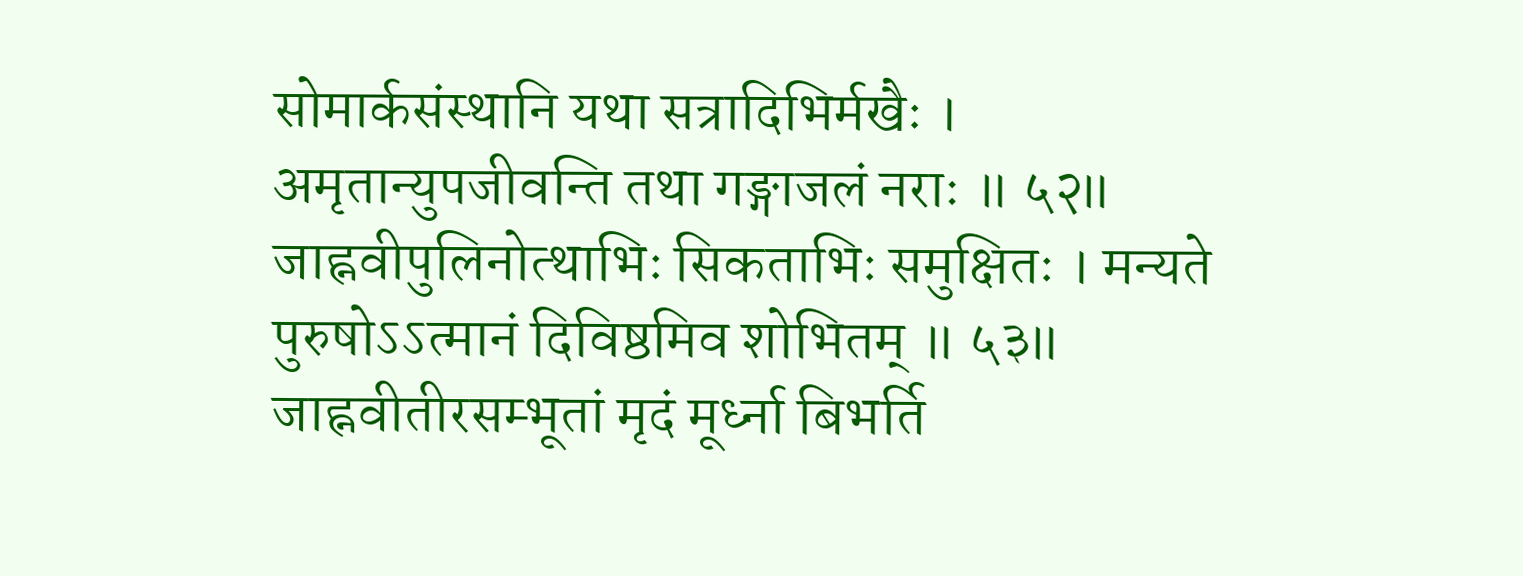सोमार्कसंस्थानि यथा सत्रादिभिर्मखैः । अमृतान्युपजीवन्ति तथा गङ्गाजलं नराः ॥ ५२॥ जाह्नवीपुलिनोत्थाभिः सिकताभिः समुक्षितः । मन्यते पुरुषोऽऽत्मानं दिविष्ठमिव शोभितम् ॥ ५३॥ जाह्नवीतीरसम्भूतां मृदं मूर्ध्ना बिभर्ति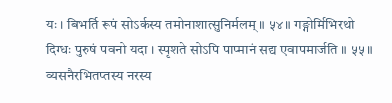यः । बिभर्ति रूपं सोऽर्कस्य तमोनाशात्सुनिर्मलम् ॥ ५४॥ गङ्गोर्मिभिरथो दिग्धः पुरुषं पवनो यदा । स्पृशते सोऽपि पाप्मानं सद्य एवापमार्जति ॥ ५५॥ व्यसनैरभितप्तस्य नरस्य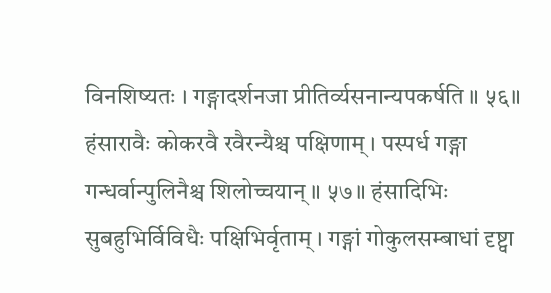विनशिष्यतः । गङ्गादर्शनजा प्रीतिर्व्यसनान्यपकर्षति ॥ ५६॥ हंसारावैः कोकरवै रवैरन्यैश्च पक्षिणाम् । पस्पर्ध गङ्गा गन्धर्वान्पुलिनैश्च शिलोच्चयान् ॥ ५७॥ हंसादिभिः सुबहुभिर्विविधैः पक्षिभिर्वृताम् । गङ्गां गोकुलसम्बाधां दृष्ट्वा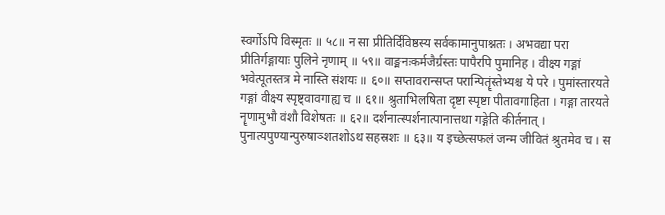स्वर्गोऽपि विस्मृतः ॥ ५८॥ न सा प्रीतिर्दिविष्ठस्य सर्वकामानुपाश्नतः । अभवद्या परा प्रीतिर्गङ्गायाः पुलिने नृणाम् ॥ ५९॥ वाङ्मनःकर्मजैर्ग्रस्तः पापैरपि पुमानिह । वीक्ष्य गङ्गां भवेत्पूतस्तत्र मे नास्ति संशयः ॥ ६०॥ सप्तावरान्सप्त परान्पितॄंस्तेभ्यश्च ये परे । पुमांस्तारयते गङ्गां वीक्ष्य स्पृष्ट्वावगाह्य च ॥ ६१॥ श्रुताभिलषिता दृष्टा स्पृष्टा पीतावगाहिता । गङ्गा तारयते नॄणामुभौ वंशौ विशेषतः ॥ ६२॥ दर्शनात्स्पर्शनात्पानात्तथा गङ्गेति कीर्तनात् । पुनात्यपुण्यान्पुरुषाञ्शतशोऽथ सहस्रशः ॥ ६३॥ य इच्छेत्सफलं जन्म जीवितं श्रुतमेव च । स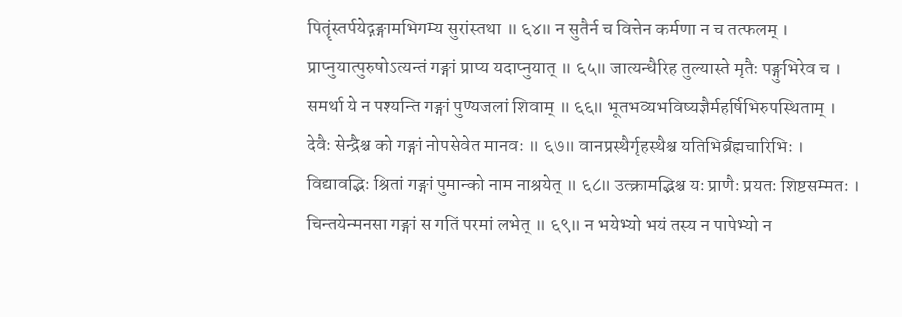पितॄंस्तर्पयेद्गङ्गामभिगम्य सुरांस्तथा ॥ ६४॥ न सुतैर्न च वित्तेन कर्मणा न च तत्फलम् । प्राप्नुयात्पुरुषोऽत्यन्तं गङ्गां प्राप्य यदाप्नुयात् ॥ ६५॥ जात्यन्धैरिह तुल्यास्ते मृतैः पङ्गुभिरेव च । समर्था ये न पश्यन्ति गङ्गां पुण्यजलां शिवाम् ॥ ६६॥ भूतभव्यभविष्यज्ञैर्महर्षिभिरुपस्थिताम् । देवैः सेन्द्रैश्च को गङ्गां नोपसेवेत मानवः ॥ ६७॥ वानप्रस्थैर्गृहस्थैश्च यतिभिर्ब्रह्मचारिभिः । विद्यावद्भिः श्रितां गङ्गां पुमान्को नाम नाश्रयेत् ॥ ६८॥ उत्क्रामद्भिश्च यः प्राणैः प्रयतः शिष्टसम्मतः । चिन्तयेन्मनसा गङ्गां स गतिं परमां लभेत् ॥ ६९॥ न भयेभ्यो भयं तस्य न पापेभ्यो न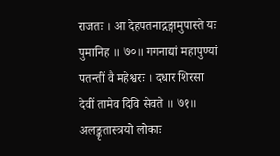राजतः । आ देहपतनाद्गङ्गामुपास्ते यः पुमानिह ॥ ७०॥ गगनाद्यां महापुण्यां पतन्तीं वै महेश्वरः । दधार शिरसा देवीं तामेव दिवि सेवते ॥ ७१॥ अलङ्कृतास्त्रयो लोकाः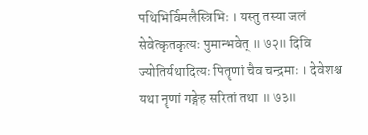पथिभिर्विमलैस्त्रिभिः । यस्तु तस्या जलं सेवेत्कृतकृत्यः पुमान्भवेत् ॥ ७२॥ दिवि ज्योतिर्यथादित्यः पितॄणां चैव चन्द्रमाः । देवेशश्च यथा नॄणां गङ्गेह सरितां तथा ॥ ७३॥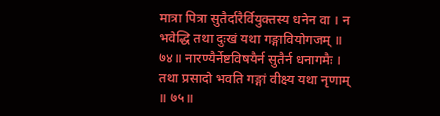मात्रा पित्रा सुतैर्दारैर्वियुक्तस्य धनेन वा । न भवेद्धि तथा दुःखं यथा गङ्गावियोगजम् ॥ ७४॥ नारण्यैर्नेष्टविषयैर्न सुतैर्न धनागमैः । तथा प्रसादो भवति गङ्गां वीक्ष्य यथा नृणाम् ॥ ७५॥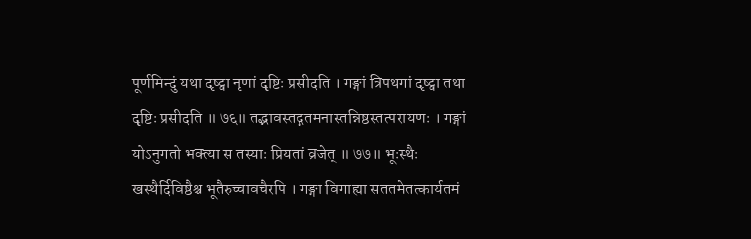पूर्णमिन्दुं यथा दृष्ट्वा नृणां दृष्टिः प्रसीदति । गङ्गां त्रिपथगां दृष्ट्वा तथा दृष्टिः प्रसीदति ॥ ७६॥ तद्भावस्तद्गतमनास्तन्निष्ठस्तत्परायणः । गङ्गां योऽनुगतो भक्त्या स तस्याः प्रियतां व्रजेत् ॥ ७७॥ भूःस्थैः खस्थैर्दिविष्ठैश्च भूतैरुच्चावचैरपि । गङ्गा विगाह्या सततमेतत्कार्यतमं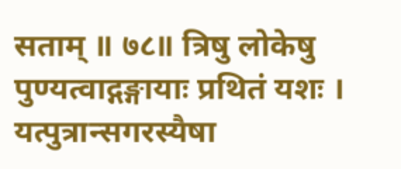सताम् ॥ ७८॥ त्रिषु लोकेषु पुण्यत्वाद्गङ्गायाः प्रथितं यशः । यत्पुत्रान्सगरस्यैषा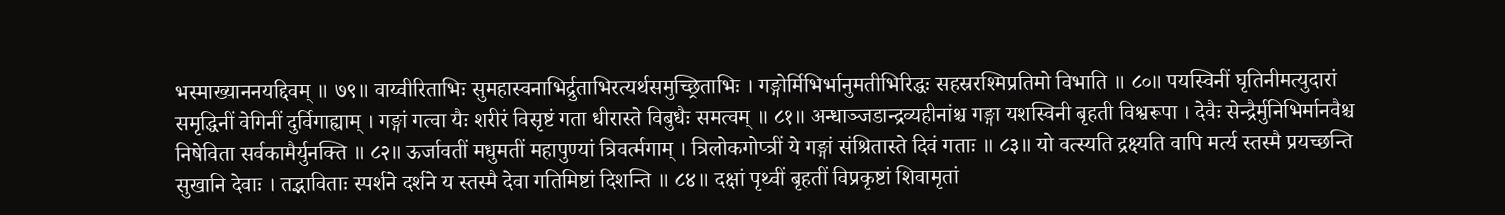भस्माख्याननयद्दिवम् ॥ ७९॥ वाय्वीरिताभिः सुमहास्वनाभिर्द्रुताभिरत्यर्थसमुच्छ्रिताभिः । गङ्गोर्मिभिर्भानुमतीभिरिद्धः सहस्ररश्मिप्रतिमो विभाति ॥ ८०॥ पयस्विनीं घृतिनीमत्युदारां समृद्धिनीं वेगिनीं दुर्विगाह्याम् । गङ्गां गत्वा यैः शरीरं विसृष्टं गता धीरास्ते विबुधैः समत्वम् ॥ ८१॥ अन्धाञ्जडान्द्रव्यहीनांश्च गङ्गा यशस्विनी बृहती विश्वरूपा । देवैः सेन्द्रैर्मुनिभिर्मानवैश्च निषेविता सर्वकामैर्युनक्ति ॥ ८२॥ ऊर्जावतीं मधुमतीं महापुण्यां त्रिवर्त्मगाम् । त्रिलोकगोप्त्रीं ये गङ्गां संश्रितास्ते दिवं गताः ॥ ८३॥ यो वत्स्यति द्रक्ष्यति वापि मर्त्य स्तस्मै प्रयच्छन्ति सुखानि देवाः । तद्भाविताः स्पर्शने दर्शने य स्तस्मै देवा गतिमिष्टां दिशन्ति ॥ ८४॥ दक्षां पृथ्वीं बृहतीं विप्रकृष्टां शिवामृतां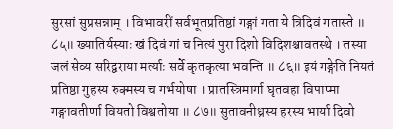सुरसां सुप्रसन्नाम् । विभावरीं सर्वभूतप्रतिष्ठां गङ्गां गता ये त्रिदिवं गतास्ते ॥ ८५॥ ख्यातिर्यस्याः खं दिवं गां च नित्यं पुरा दिशो विदिशश्चावतस्थे । तस्या जलं सेव्य सरिद्वराया मर्त्याः सर्वे कृतकृत्या भवन्ति ॥ ८६॥ इयं गङ्गेति नियतं प्रतिष्ठा गुहस्य रुक्मस्य च गर्भयोषा । प्रातस्त्रिमार्गा घृतवहा विपाप्मा गङ्गावतीर्णा वियतो विश्वतोया ॥ ८७॥ सुतावनीध्रस्य हरस्य भार्या दिवो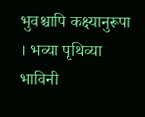भुवश्चापि कक्ष्यानुरूपा । भव्या पृथिव्या भाविनी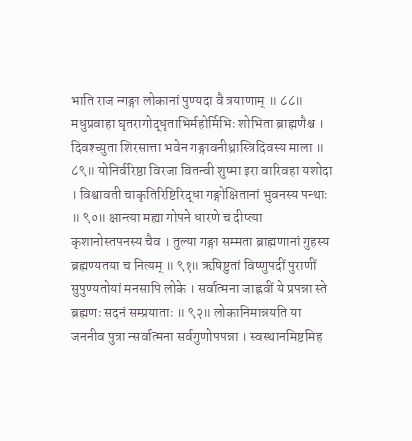भाति राज न्गङ्गा लोकानां पुण्यदा वै त्रयाणाम् ॥ ८८॥ मधुप्रवाहा घृतरागोद्धृताभिर्महोर्मिभिः शोभिता ब्राह्मणैश्च । दिवश्च्युता शिरसात्ता भवेन गङ्गावनीध्रास्त्रिदिवस्य माला ॥ ८९॥ योनिर्वरिष्ठा विरजा वितन्वी शुष्मा इरा वारिवहा यशोदा । विश्वावती चाकृतिरिष्टिरिद्धा गङ्गोक्षितानां भुवनस्य पन्थाः ॥ ९०॥ क्षान्त्या मह्या गोपने धारणे च दीप्त्या कृशानोस्तपनस्य चैव । तुल्या गङ्गा सम्मता ब्राह्मणानां गुहस्य ब्रह्मण्यतया च नित्यम् ॥ ९१॥ ऋषिष्टुतां विष्णुपदीं पुराणीं सुपुण्यतोयां मनसापि लोके । सर्वात्मना जाह्नवीं ये प्रपन्ना स्ते ब्रह्मणः सदनं सम्प्रयाताः ॥ ९२॥ लोकानिमान्नयति या जननीव पुत्रा न्सर्वात्मना सर्वगुणोपपन्ना । स्वस्थानमिष्टमिह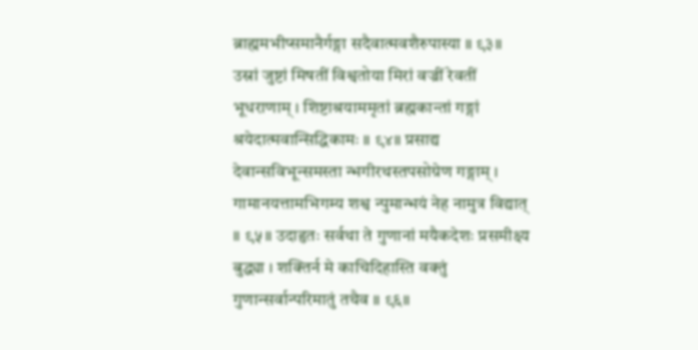ब्राह्ममभीप्समानैर्गङ्गा सदैवात्मवशैरुपास्या ॥ ९३॥ उस्रां जुष्टां मिषतीं विश्वतोया मिरां वज्रीं रेवतीं भूधराणाम् । शिष्टाश्रयाममृतां ब्रह्मकान्तां गङ्गां श्रयेदात्मवान्सिद्धिकामः ॥ ९४॥ प्रसाद्य देवान्सविभून्समस्ता न्भगीरथस्तपसोग्रेण गङ्गाम् । गामानयत्तामभिगम्य शश्व न्पुमान्भयं नेह नामुत्र विद्यात् ॥ ९५॥ उदाहृतः सर्वथा ते गुणानां मयैकदेशः प्रसमीक्ष्य बुद्ध्या । शक्तिर्न मे काचिदिहास्ति वक्तुं गुणान्सर्वान्परिमातुं तथैव ॥ ९६॥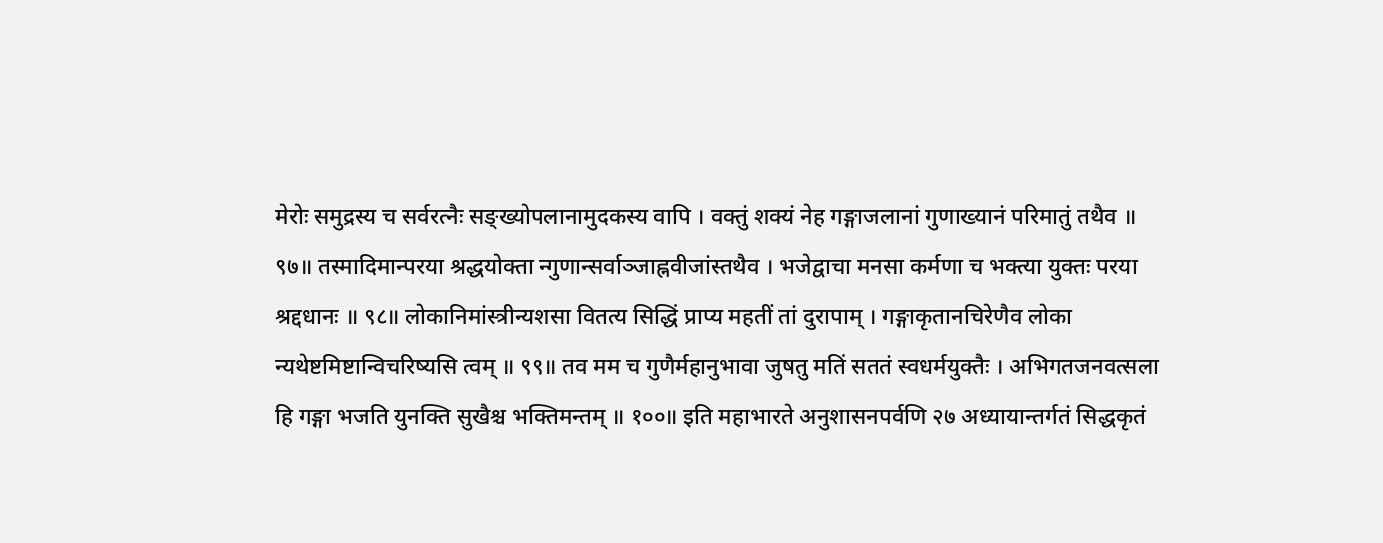मेरोः समुद्रस्य च सर्वरत्नैः सङ्ख्योपलानामुदकस्य वापि । वक्तुं शक्यं नेह गङ्गाजलानां गुणाख्यानं परिमातुं तथैव ॥ ९७॥ तस्मादिमान्परया श्रद्धयोक्ता न्गुणान्सर्वाञ्जाह्नवीजांस्तथैव । भजेद्वाचा मनसा कर्मणा च भक्त्या युक्तः परया श्रद्दधानः ॥ ९८॥ लोकानिमांस्त्रीन्यशसा वितत्य सिद्धिं प्राप्य महतीं तां दुरापाम् । गङ्गाकृतानचिरेणैव लोका न्यथेष्टमिष्टान्विचरिष्यसि त्वम् ॥ ९९॥ तव मम च गुणैर्महानुभावा जुषतु मतिं सततं स्वधर्मयुक्तैः । अभिगतजनवत्सला हि गङ्गा भजति युनक्ति सुखैश्च भक्तिमन्तम् ॥ १००॥ इति महाभारते अनुशासनपर्वणि २७ अध्यायान्तर्गतं सिद्धकृतं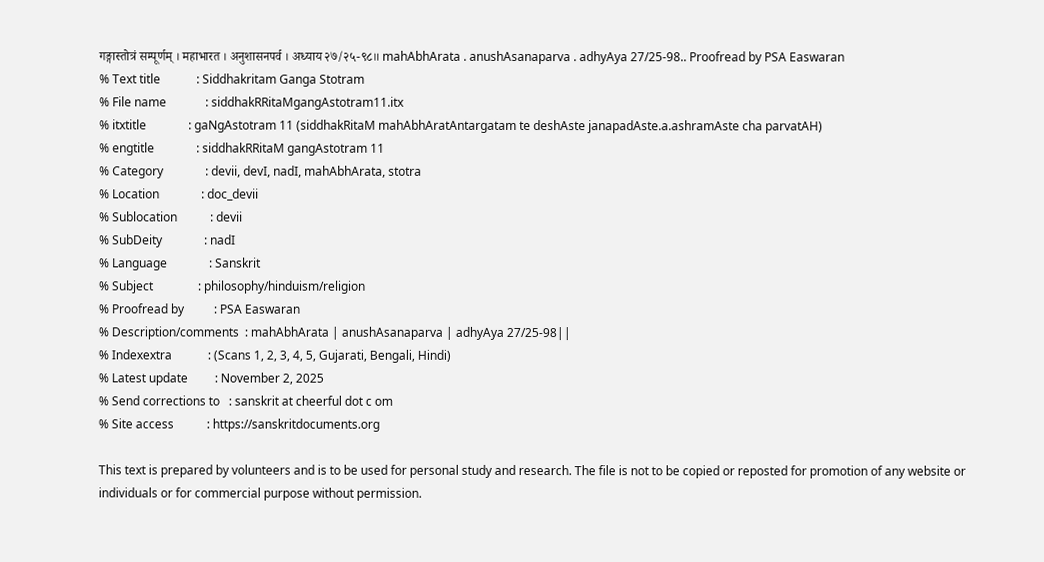गङ्गास्तोत्रं सम्पूर्णम् । महाभारत । अनुशासनपर्व । अध्याय २७/२५-९८॥ mahAbhArata . anushAsanaparva . adhyAya 27/25-98.. Proofread by PSA Easwaran
% Text title            : Siddhakritam Ganga Stotram
% File name             : siddhakRRitaMgangAstotram11.itx
% itxtitle              : gaNgAstotram 11 (siddhakRitaM mahAbhAratAntargatam te deshAste janapadAste.a.ashramAste cha parvatAH)
% engtitle              : siddhakRRitaM gangAstotram 11
% Category              : devii, devI, nadI, mahAbhArata, stotra
% Location              : doc_devii
% Sublocation           : devii
% SubDeity              : nadI
% Language              : Sanskrit
% Subject               : philosophy/hinduism/religion
% Proofread by          : PSA Easwaran
% Description/comments  : mahAbhArata | anushAsanaparva | adhyAya 27/25-98||
% Indexextra            : (Scans 1, 2, 3, 4, 5, Gujarati, Bengali, Hindi)
% Latest update         : November 2, 2025
% Send corrections to   : sanskrit at cheerful dot c om
% Site access           : https://sanskritdocuments.org

This text is prepared by volunteers and is to be used for personal study and research. The file is not to be copied or reposted for promotion of any website or individuals or for commercial purpose without permission.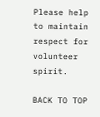Please help to maintain respect for volunteer spirit.

BACK TO TOP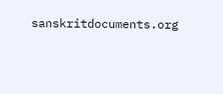sanskritdocuments.org